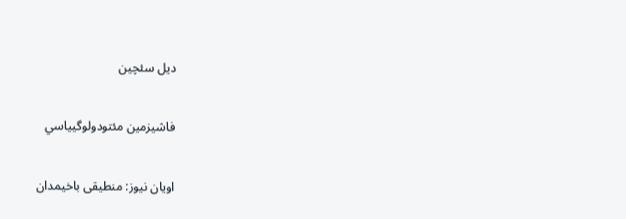دیل سئچین

فاشيزمين مئتودولوگيياسي

اویان نیوز: منطیقی باخیمدان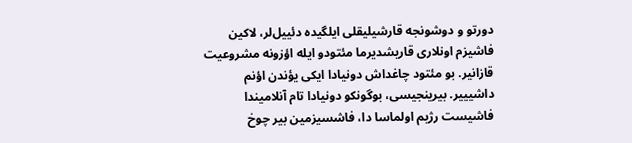دورتو و دوشونجه قارشیلیقلی ایلگیده دئییل‌لر، لاکین فاشیزم اونلاری قاریشدیرما مئتودو ایله اؤزونه مشروعیت قازانیر. بو مئتود چاغداش دونیادا ایکی یؤندن اؤنم داشیییر. بیرینجیسی، بوگونکو دونیادا تام آنلامیندا فاشیست رژیم اولماسا دا، فاشسیزمین بیر چوخ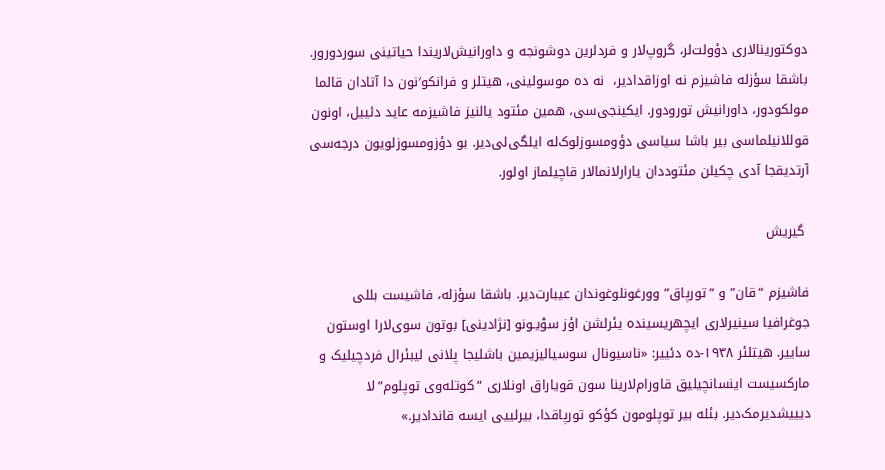دوکتورینالاری دؤولت‌لر، گروپ‌لار و فردلرین دوشونجه و داورانیش‌لاریندا حیاتینی سوردورور. باشقا سؤزله فاشیزم نه اوزاقدادیر،  نه ده موسولینی، هیتلر و فرانکو′نون دا آتادان قالما مولکودور، داورانیش تورودور. ایکینجی‌سی، همین مئتود یالنیز فاشیزمه عاید دئییل، اونون قوللانیلماسی بیر باشا سیاسی دؤومسوزلوک‌له ایلگی‌لی‌دیر. بو دؤزومسوزلویون درجه‌سی آرتدیقجا آدی چکیلن مئتوددان یارارلانمالار قاچیلماز اولور.

 گیریش

فاشیزم “قان” و “تورپاق” وورغونلوغوندان عیبارت‌دیر. باشقا سؤزله، فاشیست بللی جوغرافیا سینیرلاری ایچهریسینده یئرلشن اؤز سوْیـونو [نژادینی] بوتون سوی‌لارا اوستون ساییر. هیتلئر ۱۹۳۸-ده دئییر: «ناسیونال سوسیالیزیمین باشلیجا پلانی لیبئرال فردچیلیک و مارکسیست اینسانچیلیق قاورام‌لارینا سون قویاراق اونلاری “کوتله‌وی توپلوم”لا دیییشدیرمک‌دیر. بئله بیر توپلومون کؤکو تورپاقدا، بیرلییی ایسه قاندادیر.»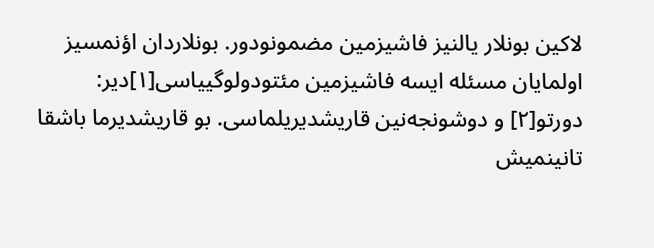لاکین بونلار یالنیز فاشیزمین مضمونودور. بونلاردان اؤنمسیز اولمایان مسئله ایسه فاشیزمین مئتودولوگییاسی‌[۱]دیر: دورتو[۲] و دوشونجه‌نین قاریشدیریلماسی. بو قاریشدیرما باشقا تانینمیش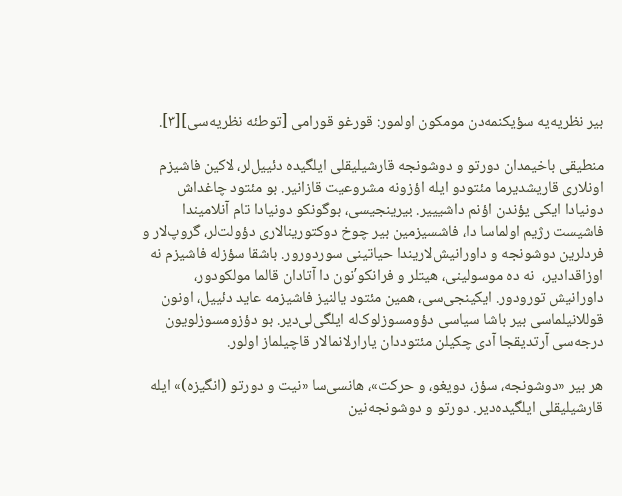بیر نظریه‌یه سؤیکنمه‌دن مومکون اولمور: قورغو قورامی [توطئه نظریه‌سی][۳].

منطیقی باخیمدان دورتو و دوشونجه قارشیلیقلی ایلگیده دئییل‌لر، لاکین فاشیزم اونلاری قاریشدیرما مئتودو ایله اؤزونه مشروعیت قازانیر. بو مئتود چاغداش دونیادا ایکی یؤندن اؤنم داشیییر. بیرینجیسی، بوگونکو دونیادا تام آنلامیندا فاشیست رژیم اولماسا دا، فاشسیزمین بیر چوخ دوکتورینالاری دؤولت‌لر، گروپ‌لار و فردلرین دوشونجه و داورانیش‌لاریندا حیاتینی سوردورور. باشقا سؤزله فاشیزم نه اوزاقدادیر،  نه ده موسولینی، هیتلر و فرانکو′نون دا آتادان قالما مولکودور، داورانیش تورودور. ایکینجی‌سی، همین مئتود یالنیز فاشیزمه عاید دئییل، اونون قوللانیلماسی بیر باشا سیاسی دؤومسوزلوک‌له ایلگی‌لی‌دیر. بو دؤزومسوزلویون درجه‌سی آرتدیقجا آدی چکیلن مئتوددان یارارلانمالار قاچیلماز اولور.

هر بیر «دوشونجه، سؤز، دویغو، و حرکت»، هانسی‌سا «نیت و دورتو (انگیزه)» ایله قارشیلیقلی ایلگیده‌دیر. دورتو و دوشونجه‌نین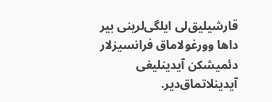قارشیلیق‌لی ایلگی‌لرینی بیر داها وورغولاماق فرانسیزلار دئمیشکن آیدینلیغی آیدینلاتماق‌دیر.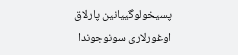پسیخولوگییانین پارلاق اوغورلاری سونوجوندا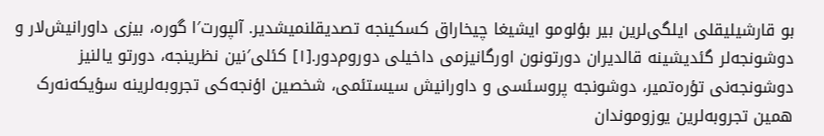بو قارشیلیقلی ایلگی‌لرین بیر بؤلومو ایشیغا چیخاراق کسکینجه تصدیقلنمیشدیر. آلپورت′ا گوره، بیزی داورانیش‌لار و دوشونجه‌لر گئدیشینه قالدیران دورتونون اورگانیزمی داخیلی دوروم‌دور.[۱] کئلی‌′نین نظرینجه، دورتو یالنیز دوشونجه‌نی تؤره‌تمیر، دوشونجه پروسئسی و داورانیش‌ سیستئمی، شخصین اؤنجه‌کی تجروبه‌لرینه سؤیکه‌نه‌رک همین تجروبه‌لرین یوزوموندان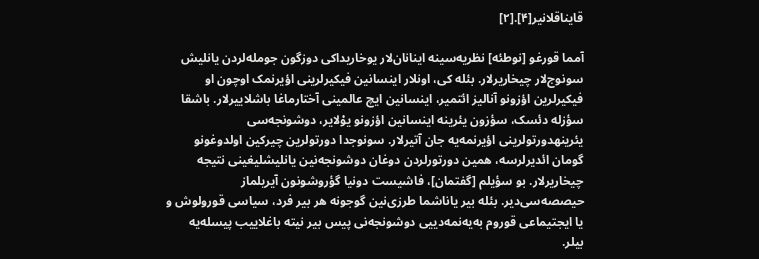قایناقلانیر[۴].[۲]

آمما قورغو [نوطئه] نظریه‌سینه اینانان‌لار یوخاریداکی دوزگون جومله‌‌لردن‌ یانلیش سونوج‌لار چیخاریرلار. بئله‌ کی، اونلار اینسانین فیکیرلرینی اؤیرنمک اوچون او فیکیرلرین اؤزونو آنالیز ائتمیر، اینسانین ایچ عالمینی آختارماغا باشلاییرلار. باشقا سؤزله دئسک، سؤزون یئرینه اینسانین اؤزونو یوْلایر، دوشونجه‌سی یئرینهدورتولرینی اؤیرنمه‌یه جان آتیرلار. سونوجدا دورتولرین چیرکین اولدوغونو گومان ائدیرلرسه، همین دورتورلردن دوغان دوشونجه‌نین یانلیشلیغینی نتیجه چیخاریرلار. بو سؤیلم [گفتمان]، فاشیست دونیا گؤروشونون آیریلماز حیصصه‌سی‌دیر. بئله بیر یاناشما طرزی‌نین گوجونه هر بیر فرد، سیاسی قورولوش و یا ایجتیماعی قوروم به‌یه‌نمه‌دییی دوشونجه‌نی پیس بیر نیته باغلاییب پیسله‌یه بیلر.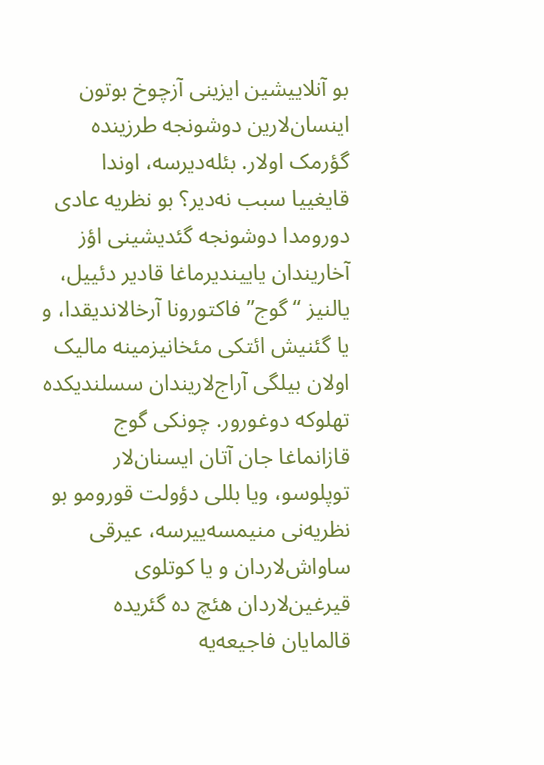بو آنلاییشین ایزینی آزچوخ بوتون اینسان‌لارین دوشونجه طرزینده گؤرمک اولار. بئله‌دیرسه، اوندا قایغییا سبب نه‌دیر؟ بو نظریه عادی دورومدا دوشونجه گئدیشینی اؤز آخاریندان یاییندیرماغا قادیر دئییل، یالنیز “گوج” فاکتورونا آرخالاندیقدا، و یا گئنیش ائتکی مئخانیزمینه مالیک اولان بیلگی آراج‌لاریندان سسلندیکده تهلوکه دوغورور. چونکی گوج قازانماغا جان آتان ایسنان‌لار توپلوسو، ویا بللی دؤولت قورومو بو نظریه‌نی منیمسه‌ییرسه، عیرقی ساواش‌لاردان و یا کوتلوی قیرغین‌لاردان هئچ ده گئریده قالمایان فاجیعه‌یه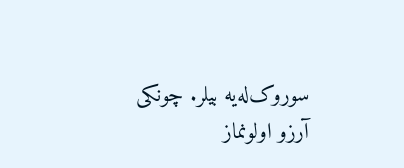سوروک‌له‌یه بیلر. چونکی آرزو اولونماز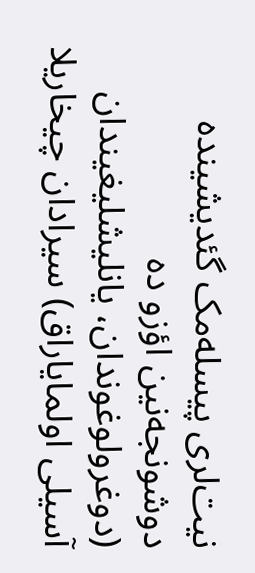نیت‌لری پیسله‌مک گئدیشینده دوشونجه‌نین اؤزو ده (دوغرولوغوندان، یانلیشلیغیندان آسیلی اولمایا‌راق) سیرا‌دان چیخاریلا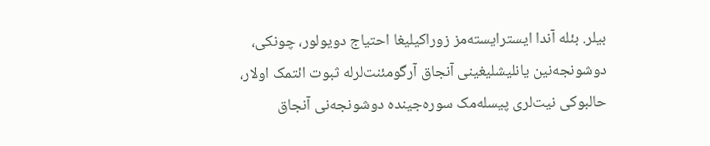بیلر. بئله آندا ایسترایسته‌مز زوراکیلیغا احتیاج دویولور، چونکی، دوشونجه‌نین یانلیشلیغینی آنجاق آرگومئنت‌لرله ثبوت ائتمک اولار، حالبوکی نیت‌لری پیسله‌مک سوره‌جینده دوشونجه‌نی آنجاق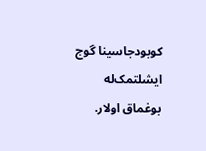کوبودجاسینا گوج ایشلتمک‌له بوغماق اولار.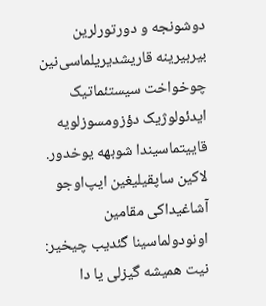دوشونجه و دورتورلرین بیربیرینه قاریشدیریلماسی‌نین چوخواخت سیستئماتیک ایدئولوژیک دؤزومسوزلویه  قاییتماسیندا شوبهه یوخدور. لاکین ساپقیلیغین ایپ‌اوجو آشاغیداکی مقامین اونودولماسینا گئدیب چیخیر: نیت همیشه گیزلی‌ یا دا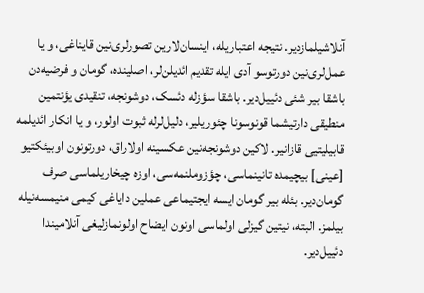آنلاشیلمازدیر. نتیجه اعتباریله، اینسان‌لارین تصورلری‌نین‌ قایناغی، و یا عمل‌لری‌نین دورتوسو آدی ایله تقدیم ائدیلن‌لر، اصلینده، گومان و فرضیه‌دن باشقا بیر شئی دئییل‌دیر. باشقا سؤزله دئسک، دوشونجه، تنقیدی یؤنتمین منطیقی دارتیشما قونوسونا چئوریلیر، دلیل‌لرله ثبوت اولور، و یا انکار ائدیلمه قابیلیتیی قازانیر. لاکین دوشونجه‌نین عکسینه اولا‌راق، دورتونون اوبیئکتیو [عینی] بیچیمده تانینماسی، چؤزوملنمه‌سی، اوزه چیخاریلماسی صرف گومان‌دیر. بئله بیر گومان ایسه ایجتیماعی عملین دایاغی کیمی منیمسه‌نیله بیلمز. البته، نیتین گیزلی اولماسی اونون ایضاح اولونمازلیغی آنلامیندا دئییل‌دیر.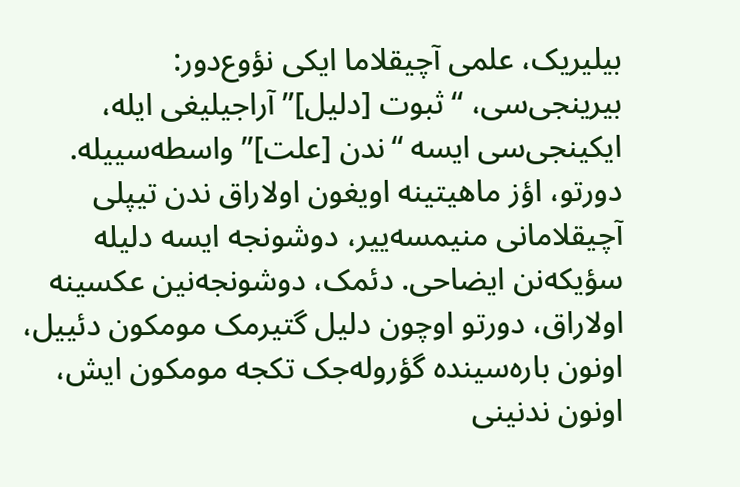بیلیریک، علمی آچیقلاما ایکی نؤوع‌دور:  بیرینجی‌سی، “ثبوت [دلیل]” آراجیلیغی ایله، ایکینجی‌سی ایسه “ندن [علت]” واسطه‌سییله. دورتو، اؤز ماهیتینه اویغون اولا‌راق ندن تیپلی آچیقلامانی منیمسه‌ییر، دوشونجه ایسه دلیله سؤیکه‌نن ایضاحی. دئمک، دوشونجه‌نین عکسینه اولا‌راق، دورتو اوچون دلیل گتیرمک مومکون دئییل، اونون باره‌سینده گؤروله‌جک تکجه مومکون ایش، اونون ندنینی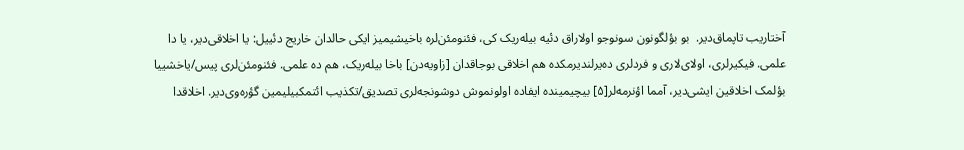آختاریب تاپماق‌دیر.  بو بؤلگونون سونوجو اولاراق دئیه بیله‌ریک کی، فئنومئن‌لره باخیشیمیز ایکی حالدان خاریج دئییل: یا اخلاقی‌دیر، یا دا علمی. فیکیرلری، اولای‌لاری و فردلری ده‌یرلندیرمکده هم اخلاقی بوجاقدان [زاویه‌دن] باخا بیله‌ریک، هم ده علمی. فئنومئن‌لری پیس/یاخشییا بؤلمک اخلاقین ایشی‌دیر، آمما اؤنرمه‌لر[۵] بیچیمینده ایفاده اولونموش دوشونجه‌لری تصدیق/تکذیب ائتمکبیلیمین گؤره‌وی‌دیر. اخلاقدا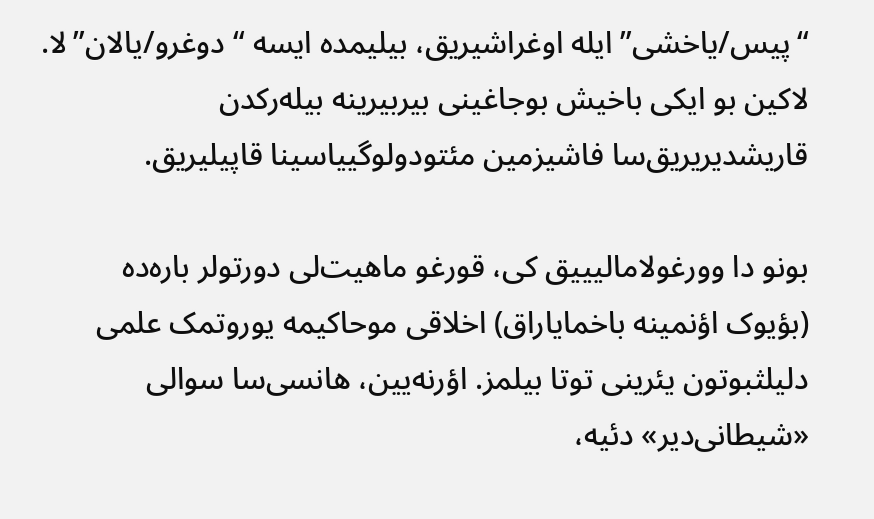“پیس/یاخشی” ایله اوغراشیریق، بیلیمده ایسه “دوغرو/یالان”لا. لاکین بو ایکی باخیش بوجاغینی بیربیرینه بیله‌رکدن قاریشدیریریق‌سا فاشیزمین مئتودولوگییاسینا قاپیلیریق.

بونو دا وورغولامالیییق کی، قورغو ماهیت‌لی دورتولر باره‌ده (بؤیوک اؤنمینه باخمایا‌راق) اخلاقی موحاکیمه یوروتمک علمی دلیلثبوتون یئرینی توتا بیلمز. اؤرنه‌یین، هانسی‌سا سوالی «شیطانی‌دیر» دئیه،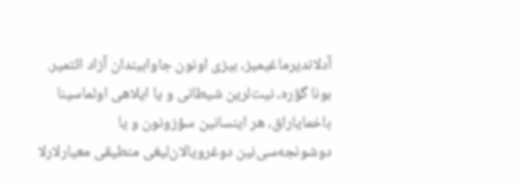آدلاندیرماغیمیز، بیزی اونون جاوابیندان آزاد ائتمیر. بونا گؤره، نیت‌لرین شیطانی و یا ایلاهی اولماسینا باخمایا‌راق، هر اینسانین سؤزونون و یا دوشونجه‌سی‌نین دوغرویالان‌لیغی منطیقی معیارلارلا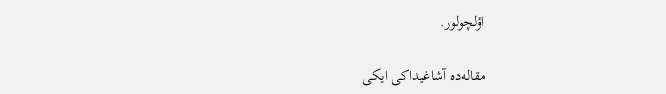اؤلچولور.

مقاله‌ده آشاغیداکی ایکی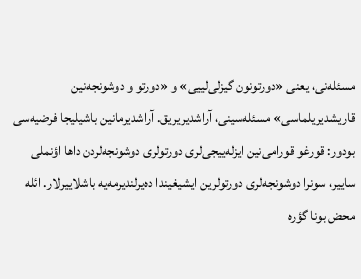مسئله‌نی، یعنی «دورتونون گیزلی‌لییی» و «دورتو و دوشونجه‌نین قاریشدیریلماسی» مسئله‌سینی، آراشدیریریق. آراشدیرمانین باشیلیجا فرضیه‌سی بودور: قورغو قورامی‌نین ایزله‌ییجی‌لری دورتولری دوشونجه‌لردن داها اؤنملی ساییر، سونرا دوشونجه‌‌لری دورتولرین ایشیغیندا ده‌یرلندیرمه‌یه باشلاییرلار. ائله محض بونا گؤره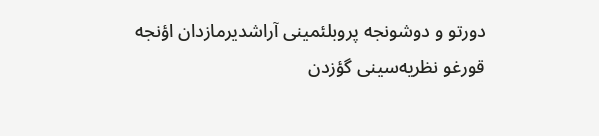دورتو و دوشونجه پروبلئمینی آراشدیرمازدان اؤنجه قورغو نظریه‌سینی گؤزدن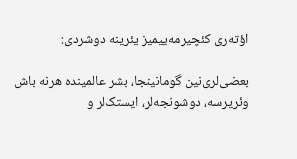اؤته‌ری کئچیرمه‌ییمیز یئرینه دوشردی:

بعضی‌لری‌نین گومانینجا، بشر عالمینده هرنه باش وئریرسه، دوشونجه‌لر، ایستک‌لر‌ و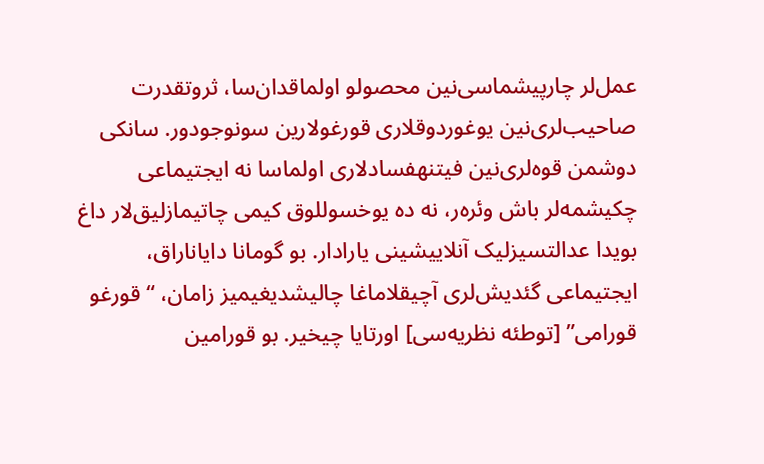عمل‌لر چارپیشماسی‌‌نین محصولو اولماقدان‌سا، ثروتقدرت صاحیب‌لری‌نین یوغوردوقلاری قورغولارین سونوجودور. سانکی دوشمن قوه‌لری‌نین فیتنهفسادلاری‌ اولماسا نه ایجتیماعی چکیشمه‌لر باش وئره‌ر، نه ده یوخسوللوق کیمی چاتیمازلیق‌لار داغ بویدا عدالتسیزلیک آنلاییشینی یارادار. بو گومانا دایانا‌راق، ایجتیماعی گئدیش‌لری آچیقلاماغا چالیشدیغیمیز زامان، “قورغو قورامی” [توطئه نظریه‌سی] اورتایا چیخیر. بو قورامین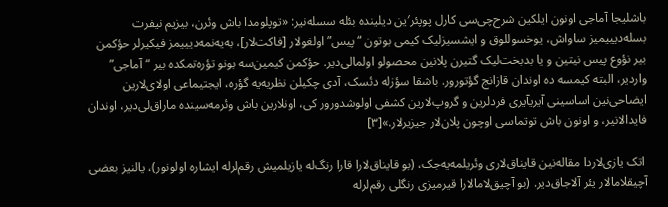باشلیجا آماجی اونون ایلکین شرح‌چی‌سی‌ کارل پوپئر′ین دیلینده بئله سسله‌نیر: «توپلومدا باش وئرن، بیزیم نیفرت بسله‌دیییمیز ساواش، یوخسوللوق و ایشسیزلیک کیمی بوتون “پیس” اولغولار [فاکت‌لار]، به‌یه‌نمه‌دیییمز فیکیرلر حؤکمن بیر نؤوع پیس نیتین و یا بدبخت‌لیک گتیرن پلانین محصولو اولما‌لی‌دیر. حؤکمن کیمین‌سه بونو تؤره‌تمکده بیر “آماجی” واردیر، البته کیمسه ده اوندان قازانج گؤتورور. باشقا سؤزله دئسک، آدی چکیلن نظریه‌یه گؤره، ایجتیماعی اولای‌لارین ایضاحی‌نین اساسینی آیریآیری فردلرین و گروپ‌لارین کشفی اولوشدورور کی، اونلارین باش وئرمه‌سینده ماراق‌لی‌دیر، اوندان فایدا‌لانیر، و اونون باش توتماسی اوچون پلان‌لار جیزیرلار.»[۳]

 اتک یازی‌لاردا مقاله‌نین قایناق‌لاری وئریلمه‌یه‌جک، (بو قایناق‌لارا قارا رنگ‌له یازیلمیش رقم‌لرله ایشاره اولونور)، یالنیز بعضی آچیقلامالار یئر آلاجاق‌دیر. (بو آچیق‌لامالارا قیرمیزی رنگلی رقم‌لرله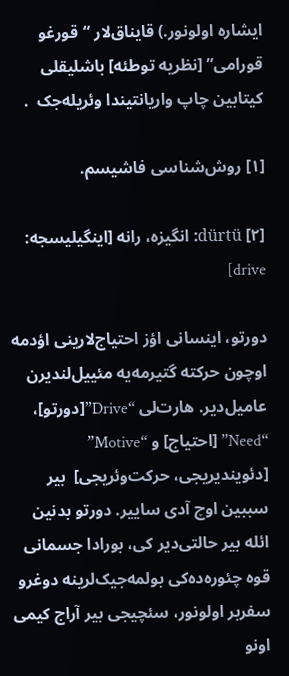ایشاره اولونور.) قایناق‌لار “قورغو قورامی” [نظریه توطئه] باشلیقلی کیتابین چاپ واریانتیندا وئریله‌جک  .

[۱] روش‌شناسی فاشیسم.

dürtü [۲]: انگیزه، رانه [اینگیلیسجه: drive]

دورتو، ‌اینسانی اؤز احتیاج‌لارینی اؤدمه اوچون حرکته گتیرمه‌یه مئییل‌لندیرن عامیل‌دیر. هارت‌لی “Drive”[دورتو]، “Need” [احتیاج] و “Motive” [دئویندیریجی، حرکت‌وئریجی]  بیر سببین اوچ آدی ساییر. دورتو بد‌نین ائله بیر حالتی‌دیر کی، بورادا جسمانی قوه چئوره‌ده‌کی بولمه‌جیک‌لرینه دوغرو سفربر اولونور، سئچیجی بیر آراج کیمی اونو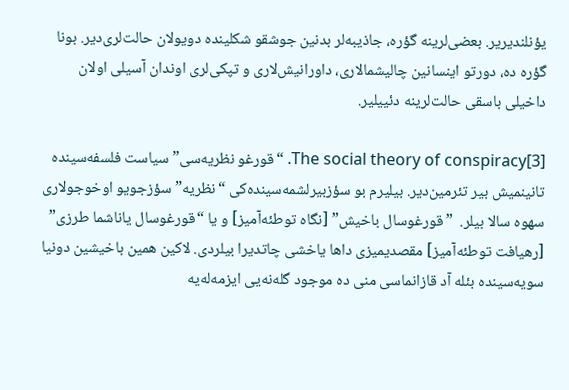یؤنلندیریر. بعضی‌لرینه گؤره، جاذیبه‌لر بد‌نین جوشقو شکلینده دویولان حالت‌لری‌دیر. بونا گؤره ده، دورتو اینسانین چالیشمالاری، داورانیش‌لاری و تپکی‌لری اوندان آسیلی اولان داخیلی باسقی حالت‌لرینه دئییلیر.

The social theory of conspiracy[3]. “قورغو نظریه‌سی‌” سیاست فلسفه‌سینده تانینمیش بیر تئرمین‌دیر. بیلیرم بو سؤزبیرلشمه‌سینده‌کی “نظریه” سؤزجویو اوخوجولاری سهوه سالا بیلر.  ”قورغوسال باخیش” [نگاه توطئه‌آمیز] و یا “قورغوسال یاناشما طرزی” [رهیافت توطئه‌آمیز] مقصدیمیزی داها یاخشی چاتدیرا بیلردی. لاکین همین باخیشین دونیا سویه‌سینده بئله آد قازانماسی منی ده موجود گله‌نه‌یی ایزمه‌له‌یه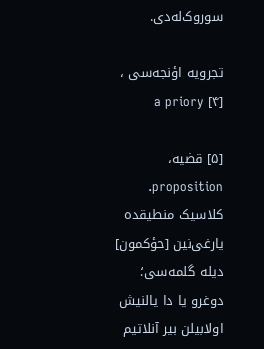سوروک‌له‌دی.

تجرویه اؤنجه‌سی ، a priory [۴]

[۵] قضیه، proposition. کلاسیک منطیقده یارغی‌نین [حؤکمون] دیله گلمه‌سی؛ دوغرو یا دا یالنیش اولابیلن بیر آنلاتیم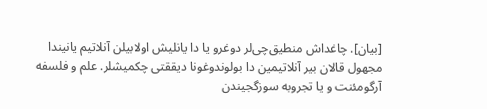[بیان]. چاغداش منطیق‌چی‌لر دوغرو یا دا یانلیش اولابیلن آنلاتیم یانیندا مجهول قالان بیر آنلاتیمین دا بولوندوغونا دیققتی چکمیشلر. علم و فلسفه آرگومئنت و یا تجروبه سوزگجیندن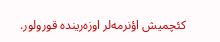کئچمیش اؤنرمه‌لر اوزه‌رینده قورولور.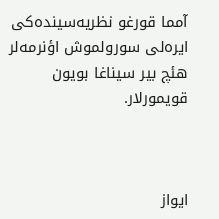آمما قورغو نظریه‌سینده‌کی ایره‌لی سورولموش اؤنرمه‌لر هئچ بیر سیناغا بویون قویمورلار.



ایواز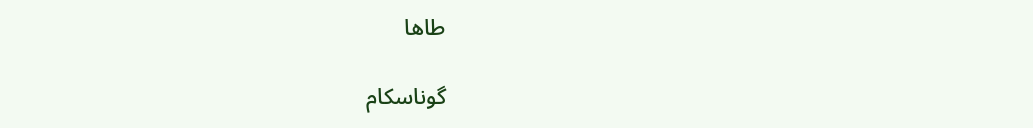طاها

گوناسکام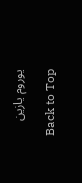یوروم یازین

Back to Top